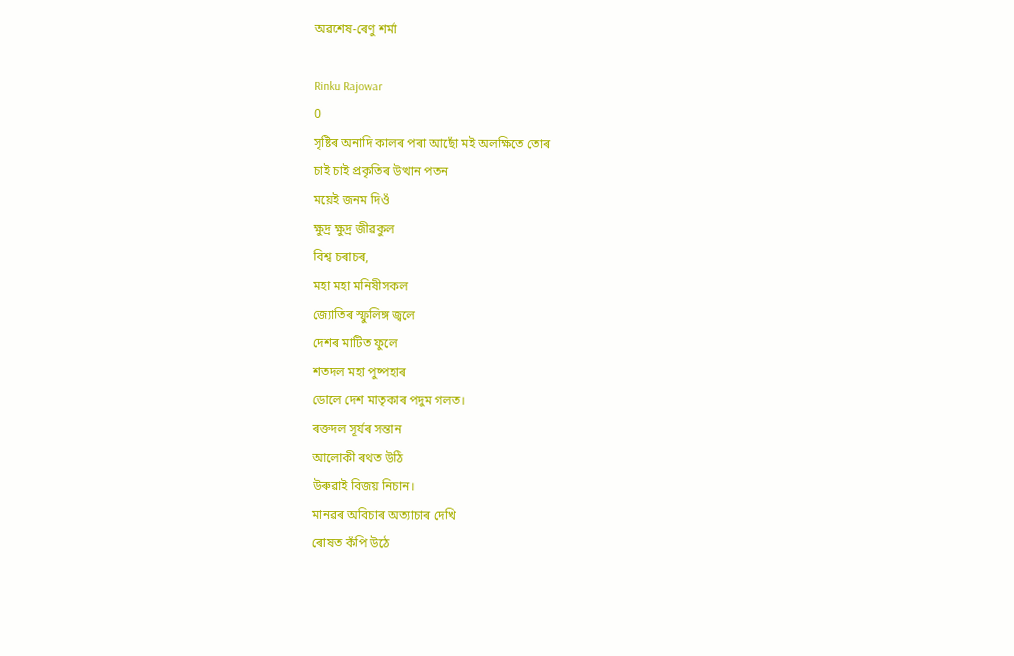অৱশেষ-ৰেণু শৰ্মা

Rinku Rajowar
0
সৃষ্টিৰ অনাদি কালৰ পৰা আছোঁ মই অলক্ষিতে তোৰ
চাই চাই প্ৰকৃতিৰ উত্থান পতন
ময়েই জনম দিওঁ
ক্ষুদ্ৰ ক্ষুদ্র জীৱকুল
বিশ্ব চৰাচৰ,
মহা মহা মনিষীসকল
জ্যোতিৰ স্ফুলিঙ্গ জ্বলে
দেশৰ মাটিত ফুলে
শতদল মহা পুষ্পহাৰ
ডোলে দেশ মাতৃকাৰ পদুম গলত।
ৰক্তদল সূৰ্যৰ সন্তান
আলোকী ৰথত উঠি
উৰুৱাই বিজয় নিচান।
মানৱৰ অবিচাৰ অত্যাচাৰ দেখি
ৰোষত কঁপি উঠে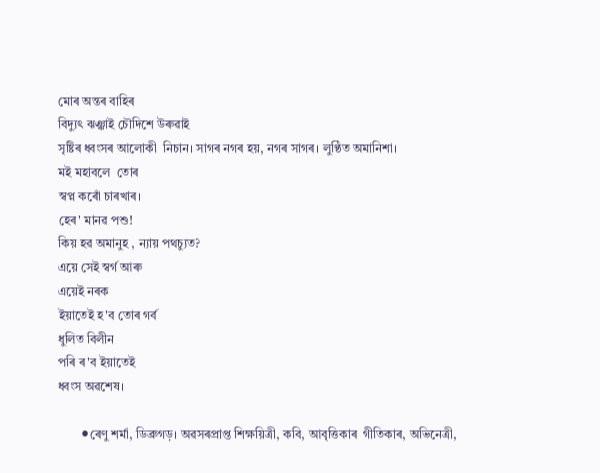মোৰ অন্তৰ বাহিৰ
বিদ্যুৎ ঝঞ্ঝাই চৌদিশে উৰুৱাই
সৃষ্টিৰ ধ্বংসৰ আলোকী  নিচান। সাগৰ নগৰ হয়, নগৰ সাগৰ। লুণ্ঠিত অমানিশা।
মই মহাবলে  তোৰ
স্বপ্ন কৰোঁ চাৰখাৰ।
হেৰ' মানৱ পশু!
কিয় হৱ অমানুহ , ন্যায় পথচ্যুত?
এয়ে সেই স্বৰ্গ আৰু
এয়েই নৰক
ইয়াতেই হ'ব তোৰ গৰ্ব
ধুলিত বিলীন
পৰি ৰ'ব ইয়াতেই
ধ্বংস অৱশেষ।

       ⚫ৰেণু শৰ্মা, ডিব্ৰুগড়। অৱসৰপ্ৰাপ্ত শিক্ষয়িত্ৰী, কবি, আবৃত্তিকাৰ  গীতিকাৰ, অভিনেত্ৰী,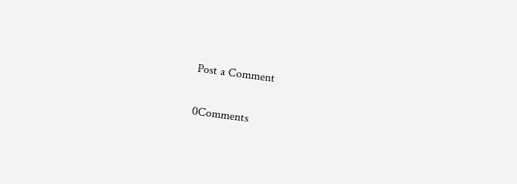Post a Comment

0Comments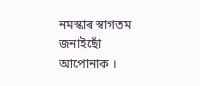নমস্কাৰ স্বাগতম জনাইছোঁ আপোনাক ।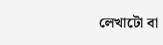লেখাটো বা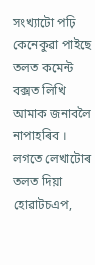সংখ্যাটো পঢ়ি কেনেকুৱা পাইছে তলত কমেন্ট বক্সত লিখি আমাক জনাবলৈ নাপাহৰিব । লগতে লেখাটোৰ তলত দিয়া হোৱাটচএপ,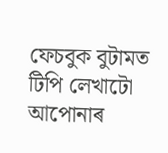ফেচবুক বুটামত টিপি লেখাটো আপোনাৰ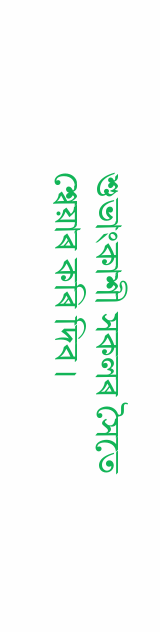শুভাংকাশী সকলৰ সৈতে শ্বেয়াৰ কৰি দিব ।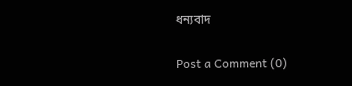ধন্যবাদ

Post a Comment (0)